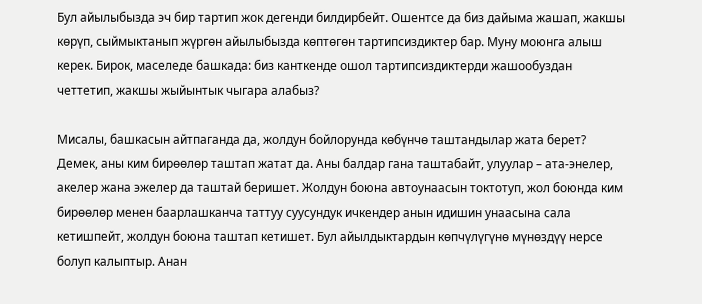Бул айылыбызда эч бир тартип жок дегенди билдирбейт. Ошентсе да биз дайыма жашап, жакшы көрүп, сыймыктанып жүргөн айылыбызда көптөгөн тартипсиздиктер бар. Муну моюнга алыш керек. Бирок, маселеде башкада: биз канткенде ошол тартипсиздиктерди жашообуздан четтетип, жакшы жыйынтык чыгара алабыз?

Мисалы, башкасын айтпаганда да, жолдун бойлорунда көбүнчө таштандылар жата берет? Демек, аны ким бирөөлөр таштап жатат да. Аны балдар гана таштабайт, улуулар – ата-энелер, акелер жана эжелер да таштай беришет. Жолдун боюна автоунаасын токтотуп, жол боюнда ким бирөөлөр менен баарлашканча таттуу суусундук ичкендер анын идишин унаасына сала кетишпейт, жолдун боюна таштап кетишет. Бул айылдыктардын көпчүлүгүнө мүнөздүү нерсе болуп калыптыр. Анан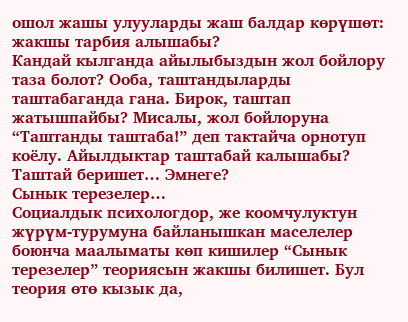ошол жашы улууларды жаш балдар көрүшөт: жакшы тарбия алышабы?
Кандай кылганда айылыбыздын жол бойлору таза болот? Ооба, таштандыларды таштабаганда гана. Бирок, таштап жатышпайбы? Мисалы, жол бойлоруна “Таштанды таштаба!” деп тактайча орнотуп коёлу. Айылдыктар таштабай калышабы? Таштай беришет… Эмнеге?
Сынык терезелер…
Социалдык психологдор, же коомчулуктун жүрүм-турумуна байланышкан маселелер боюнча маалыматы көп кишилер “Сынык терезелер” теориясын жакшы билишет. Бул теория өтө кызык да,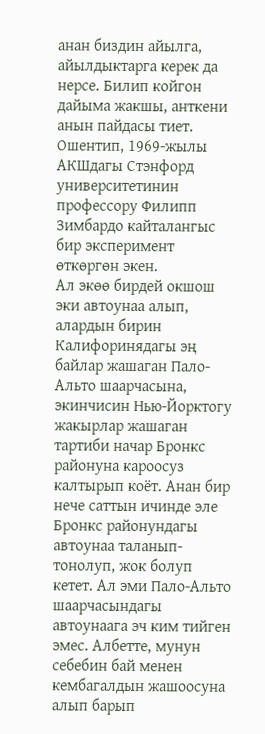анан биздин айылга, айылдыктарга керек да нерсе. Билип койгон дайыма жакшы, анткени анын пайдасы тиет.
Ошентип, 1969-жылы АКШдагы Стэнфорд университетинин профессору Филипп Зимбардо кайталангыс бир эксперимент өткөргөн экен.
Ал экөө бирдей окшош эки автоунаа алып, алардын бирин Калифоринядагы эң байлар жашаган Пало-Альто шаарчасына, экинчисин Нью-Йорктогу жакырлар жашаган тартиби начар Бронкс районуна кароосуз калтырып коёт. Анан бир нече саттын ичинде эле Бронкс районундагы автоунаа таланып-тонолуп, жок болуп кетет. Ал эми Пало-Альто шаарчасындагы автоунаага эч ким тийген эмес. Албетте, мунун себебин бай менен кембагалдын жашоосуна алып барып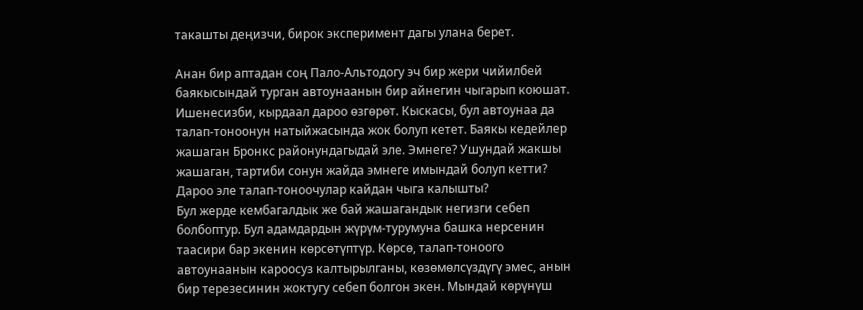такашты деңизчи, бирок эксперимент дагы улана берет.

Анан бир аптадан соң Пало-Альтодогу эч бир жери чийилбей баякысындай турган автоунаанын бир айнегин чыгарып коюшат. Ишенесизби, кырдаал дароо өзгөрөт. Кыскасы, бул автоунаа да талап-тоноонун натыйжасында жок болуп кетет. Баякы кедейлер жашаган Бронкс районундагыдай эле. Эмнеге? Ушундай жакшы жашаган, тартиби сонун жайда эмнеге имындай болуп кетти? Дароо эле талап-тоноочулар кайдан чыга калышты?
Бул жерде кембагалдык же бай жашагандык негизги себеп болбоптур. Бул адамдардын жүрүм-турумуна башка нерсенин таасири бар экенин көрсөтүптүр. Көрсө, талап-тоноого автоунаанын кароосуз калтырылганы, көзөмөлсүздүгү эмес, анын бир терезесинин жоктугу себеп болгон экен. Мындай көрүнүш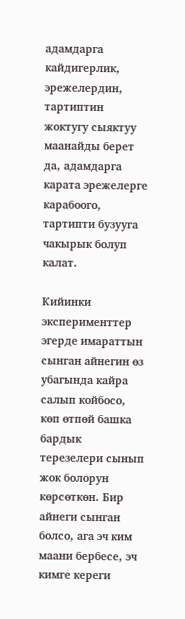адамдарга кайдигерлик, эрежелердин, тартиптин жоктугу сыяктуу маанайды берет да, адамдарга карата эрежелерге карабоого, тартипти бузууга чакырык болуп калат.

Кийинки эксперименттер эгерде имараттын сынган айнегин өз убагында кайра салып койбосо, көп өтпөй башка бардык терезелери сынып жок болорун көрсөткөн. Бир айнеги сынган болсо, ага эч ким маани бербесе, эч кимге кереги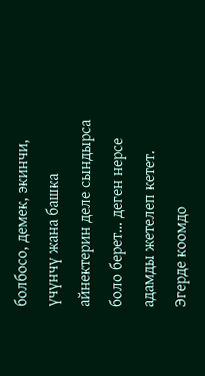болбосо, демек, экинчи, үчүнчү жана башка айнектерин деле сындырса боло берет… деген нерсе адамды жетелеп кетет. Эгерде коомдо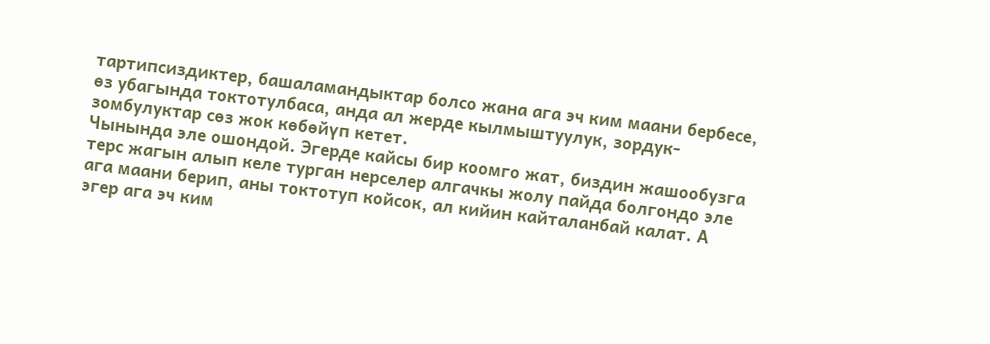тартипсиздиктер, башаламандыктар болсо жана ага эч ким маани бербесе, өз убагында токтотулбаса, анда ал жерде кылмыштуулук, зордук-зомбулуктар сөз жок көбөйүп кетет.
Чынында эле ошондой. Эгерде кайсы бир коомго жат, биздин жашообузга терс жагын алып келе турган нерселер алгачкы жолу пайда болгондо эле ага маани берип, аны токтотуп койсок, ал кийин кайталанбай калат. А эгер ага эч ким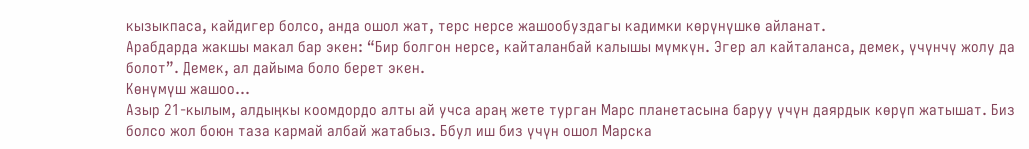кызыкпаса, кайдигер болсо, анда ошол жат, терс нерсе жашообуздагы кадимки көрүнүшкө айланат.
Арабдарда жакшы макал бар экен: “Бир болгон нерсе, кайталанбай калышы мүмкүн. Эгер ал кайталанса, демек, үчүнчү жолу да болот”. Демек, ал дайыма боло берет экен.
Көнүмүш жашоо…
Азыр 21-кылым, алдыңкы коомдордо алты ай учса араң жете турган Марс планетасына баруу үчүн даярдык көрүп жатышат. Биз болсо жол боюн таза кармай албай жатабыз. Ббул иш биз үчүн ошол Марска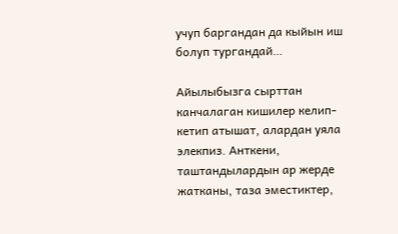учуп баргандан да кыйын иш болуп тургандай…

Айылыбызга сырттан канчалаган кишилер келип-кетип атышат, алардан уяла элекпиз. Анткени, таштандылардын ар жерде жатканы, таза эместиктер,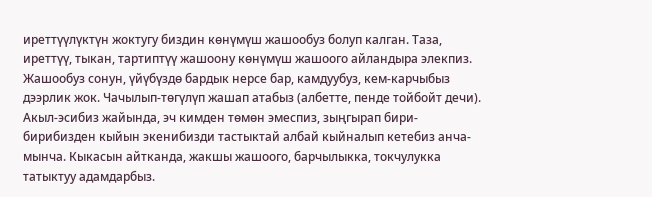иреттүүлүктүн жоктугу биздин көнүмүш жашообуз болуп калган. Таза, иреттүү, тыкан, тартиптүү жашоону көнүмүш жашоого айландыра элекпиз.
Жашообуз сонун, үйүбүздө бардык нерсе бар, камдуубуз, кем-карчыбыз дээрлик жок. Чачылып-төгүлүп жашап атабыз (албетте, пенде тойбойт дечи). Акыл-эсибиз жайында, эч кимден төмөн эмеспиз, зыңгырап бири-бирибизден кыйын экенибизди тастыктай албай кыйналып кетебиз анча-мынча. Кыкасын айтканда, жакшы жашоого, барчылыкка, токчулукка татыктуу адамдарбыз.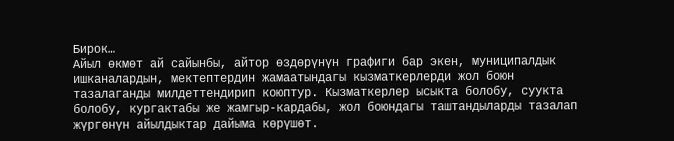Бирок…
Айыл өкмөт ай сайынбы, айтор өздөрүнүн графиги бар экен, муниципалдык ишканалардын, мектептердин жамаатындагы кызматкерлерди жол боюн тазалаганды милдеттендирип коюптур. Кызматкерлер ысыкта болобу, суукта болобу, кургактабы же жамгыр-кардабы, жол боюндагы таштандыларды тазалап жүргөнүн айылдыктар дайыма көрүшөт.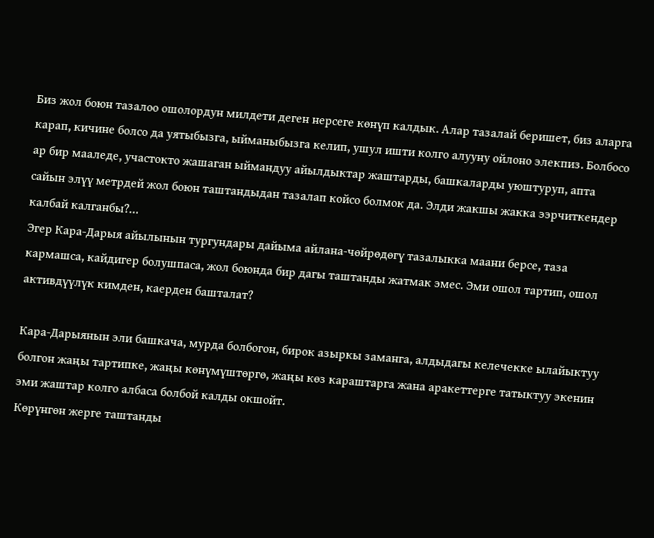Биз жол боюн тазалоо ошолордун милдети деген нерсеге көнүп калдык. Алар тазалай беришет, биз аларга карап, кичине болсо да уятыбызга, ыйманыбызга келип, ушул ишти колго алууну ойлоно элекпиз. Болбосо ар бир мааледе, участокто жашаган ыймандуу айылдыктар жаштарды, башкаларды уюштуруп, апта сайын элүү метрдей жол боюн таштандыдан тазалап койсо болмок да. Элди жакшы жакка ээрчиткендер калбай калганбы?…
Эгер Кара-Дарыя айылынын тургундары дайыма айлана-чөйрөдөгү тазалыкка маани берсе, таза кармашса, кайдигер болушпаса, жол боюнда бир дагы таштанды жатмак эмес. Эми ошол тартип, ошол активдүүлүк кимден, каерден башталат?

Кара-Дарыянын эли башкача, мурда болбогон, бирок азыркы заманга, алдыдагы келечекке ылайыктуу болгон жаңы тартипке, жаңы көнүмүштөргө, жаңы көз караштарга жана аракеттерге татыктуу экенин эми жаштар колго албаса болбой калды окшойт.
Көрүнгөн жерге таштанды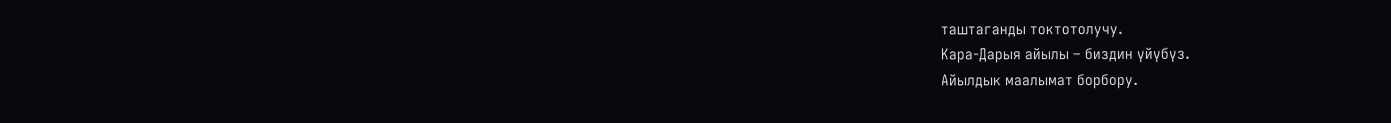таштаганды токтотолучу.
Кара-Дарыя айылы – биздин үйүбүз.
Айылдык маалымат борбору.